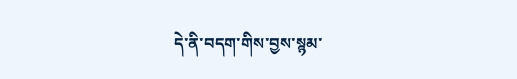དེ་ནི་བདག་གིས་བྱས་སྙམ་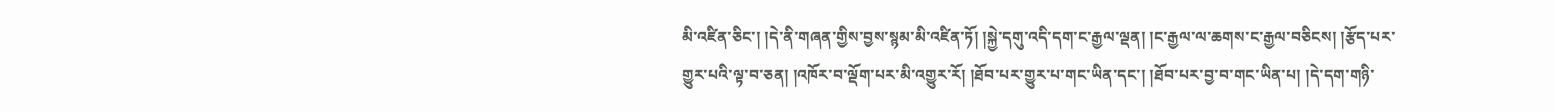མི་འཛིན་ཅིང་། །དེ་ནི་གཞན་གྱིས་བྱས་སྙམ་མི་འཛིན་ཏོ། །སྐྱེ་དགུ་འདི་དག་ང་རྒྱལ་ལྡན། །ང་རྒྱལ་ལ་ཆགས་ང་རྒྱལ་བཅིངས། །རྩོད་པར་གྱུར་པའི་ལྟ་བ་ཅན། །འཁོར་བ་ལྡོག་པར་མི་འགྱུར་རོ། །ཐོབ་པར་གྱུར་པ་གང་ཡིན་དང་། །ཐོབ་པར་བྱ་བ་གང་ཡིན་པ། །དེ་དག་གཉི་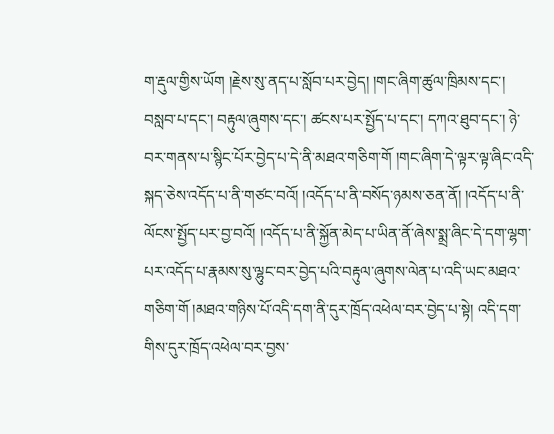ག་རྡུལ་གྱིས་ཡོག །རྗེས་སུ་ནད་པ་སློབ་པར་བྱེད། །གང་ཞིག་ཚུལ་ཁྲིམས་དང་། བསླབ་པ་དང་། བརྟུལ་ཞུགས་དང་། ཚངས་པར་སྤྱོད་པ་དང་། དཀའ་ཐུབ་དང་། ཉེ་བར་གནས་པ་སྙིང་པོར་བྱེད་པ་དེ་ནི་མཐའ་གཅིག་གོ །གང་ཞིག་དེ་ལྟར་ལྟ་ཞིང་འདི་སྐད་ཅེས་འདོད་པ་ནི་གཙང་བའོ། །འདོད་པ་ནི་བསོད་ཉམས་ཅན་ནོ། །འདོད་པ་ནི་ལོངས་སྤྱོད་པར་བྱ་བའོ། །འདོད་པ་ནི་སྐྱོན་མེད་པ་ཡིན་ནོ་ཞེས་སྨྲ་ཞིང་དེ་དག་ལྷག་པར་འདོད་པ་རྣམས་སུ་ལྷུང་བར་བྱེད་པའི་བརྟུལ་ཞུགས་ལེན་པ་འདི་ཡང་མཐའ་གཅིག་གོ །མཐའ་གཉིས་པོ་འདི་དག་ནི་དུར་ཁྲོད་འཕེལ་བར་བྱེད་པ་སྟེ། འདི་དག་གིས་དུར་ཁྲོད་འཕེལ་བར་བྱས་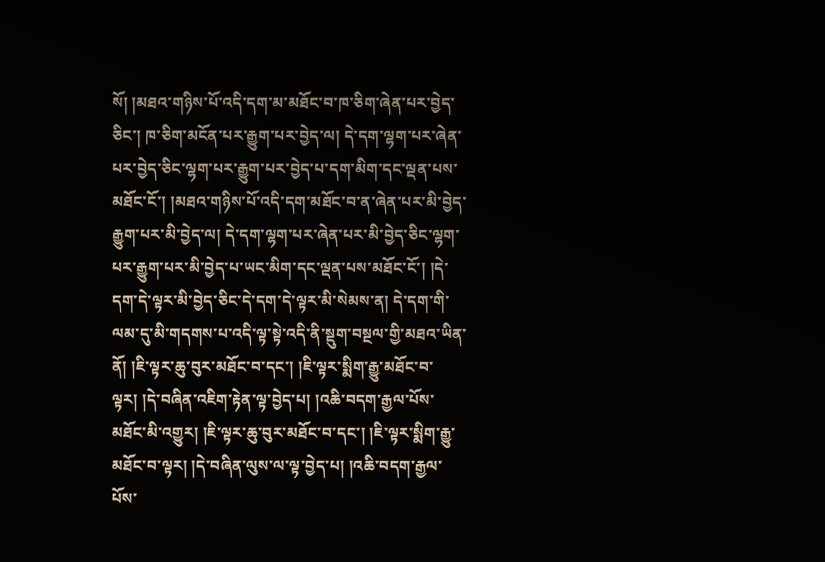སོ། །མཐའ་གཉིས་པོ་འདི་དག་མ་མཐོང་བ་ཁ་ཅིག་ཞེན་པར་བྱེད་ཅིང་། ཁ་ཅིག་མངོན་པར་རྒྱུག་པར་བྱེད་ལ། དེ་དག་ལྷག་པར་ཞེན་པར་བྱེད་ཅིང་ལྷག་པར་རྒྱུག་པར་བྱེད་པ་དག་མིག་དང་ལྡན་པས་མཐོང་ངོ་། །མཐའ་གཉིས་པོ་འདི་དག་མཐོང་བ་ན་ཞེན་པར་མི་བྱེད་རྒྱུག་པར་མི་བྱེད་ལ། དེ་དག་ལྷག་པར་ཞེན་པར་མི་བྱེད་ཅིང་ལྷག་པར་རྒྱུག་པར་མི་བྱེད་པ་ཡང་མིག་དང་ལྡན་པས་མཐོང་ངོ་། །དེ་དག་དེ་ལྟར་མི་བྱེད་ཅིང་དེ་དག་དེ་ལྟར་མི་སེམས་ན། དེ་དག་གི་ལམ་དུ་མི་གདགས་པ་འདི་ལྟ་སྟེ་འདི་ནི་སྡུག་བསྔལ་གྱི་མཐའ་ཡིན་ནོ། །ཇི་ལྟར་ཆུ་བུར་མཐོང་བ་དང་། །ཇི་ལྟར་སྨིག་རྒྱུ་མཐོང་བ་ལྟར། །དེ་བཞིན་འཇིག་རྟེན་ལྟ་བྱེད་པ། །འཆི་བདག་རྒྱལ་པོས་མཐོང་མི་འགྱུར། །ཇི་ལྟར་ཆུ་བུར་མཐོང་བ་དང་། །ཇི་ལྟར་སྨིག་རྒྱུ་མཐོང་བ་ལྟར། །དེ་བཞིན་ལུས་ལ་ལྟ་བྱེད་པ། །འཆི་བདག་རྒྱལ་པོས་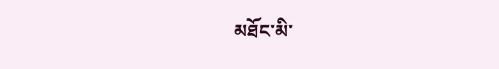མཐོང་མི་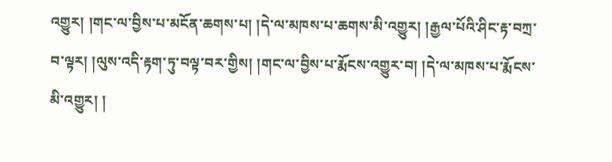འགྱུར། །གང་ལ་བྱིས་པ་མངོན་ཆགས་པ། །དེ་ལ་མཁས་པ་ཆགས་མི་འགྱུར། །རྒྱལ་པོའི་ཤིང་རྟ་བཀྲ་བ་ལྟར། །ལུས་འདི་རྟག་ཏུ་བལྟ་བར་གྱིས། །གང་ལ་བྱིས་པ་རྨོངས་འགྱུར་བ། །དེ་ལ་མཁས་པ་རྨོངས་མི་འགྱུར། །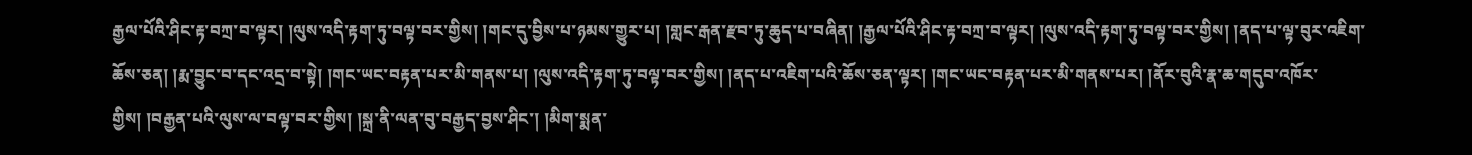རྒྱལ་པོའི་ཤིང་རྟ་བཀྲ་བ་ལྟར། །ལུས་འདི་རྟག་ཏུ་བལྟ་བར་གྱིས། །གང་དུ་བྱིས་པ་ཉམས་གྱུར་པ། །གླང་རྒན་རྫབ་ཏུ་ཆུད་པ་བཞིན། །རྒྱལ་པོའི་ཤིང་རྟ་བཀྲ་བ་ལྟར། །ལུས་འདི་རྟག་ཏུ་བལྟ་བར་གྱིས། །ནད་པ་ལྟ་བུར་འཇིག་ཆོས་ཅན། །རྨ་བྱུང་བ་དང་འདྲ་བ་སྟེ། །གང་ཡང་བརྟན་པར་མི་གནས་པ། །ལུས་འདི་རྟག་ཏུ་བལྟ་བར་གྱིས། །ནད་པ་འཇིག་པའི་ཆོས་ཅན་ལྟར། །གང་ཡང་བརྟན་པར་མི་གནས་པར། །ནོར་བུའི་རྣ་ཆ་གདུབ་འཁོར་གྱིས། །བརྒྱན་པའི་ལུས་ལ་བལྟ་བར་གྱིས། །སྐྲ་ནི་ལན་བུ་བརྒྱད་བྱས་ཤིང་། །མིག་སྨན་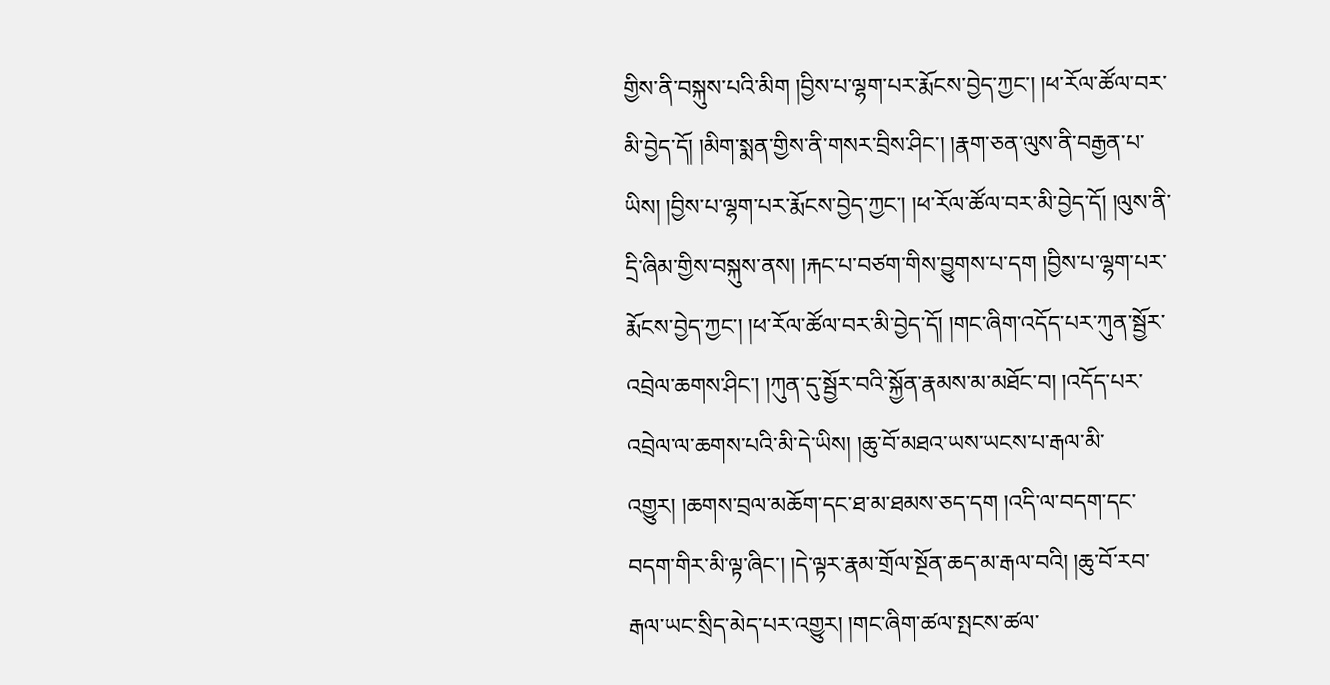གྱིས་ནི་བསྐུས་པའི་མིག །བྱིས་པ་ལྷག་པར་རྨོངས་བྱེད་ཀྱང་། །ཕ་རོལ་ཚོལ་བར་མི་བྱེད་དོ། །མིག་སྨན་གྱིས་ནི་གསར་བྲིས་ཤིང་། །རྣག་ཅན་ལུས་ནི་བརྒྱན་པ་ཡིས། །བྱིས་པ་ལྷག་པར་རྨོངས་བྱེད་ཀྱང་། །ཕ་རོལ་ཚོལ་བར་མི་བྱེད་དོ། །ལུས་ནི་དྲི་ཞིམ་གྱིས་བསྐུས་ནས། །རྐང་པ་བཙག་གིས་བྱུགས་པ་དག །བྱིས་པ་ལྷག་པར་རྨོངས་བྱེད་ཀྱང་། །ཕ་རོལ་ཚོལ་བར་མི་བྱེད་དོ། །གང་ཞིག་འདོད་པར་ཀུན་སྦྱོར་འབྲེལ་ཆགས་ཤིང་། །ཀུན་དུ་སྦྱོར་བའི་སྐྱོན་རྣམས་མ་མཐོང་བ། །འདོད་པར་འབྲེལ་ལ་ཆགས་པའི་མི་དེ་ཡིས། །ཆུ་བོ་མཐའ་ཡས་ཡངས་པ་རྒལ་མི་འགྱུར། །ཆགས་བྲལ་མཆོག་དང་ཐ་མ་ཐམས་ཅད་དག །འདི་ལ་བདག་དང་བདག་གིར་མི་ལྟ་ཞིང་། །དེ་ལྟར་རྣམ་གྲོལ་སྔོན་ཆད་མ་རྒལ་བའི། །ཆུ་བོ་རབ་རྒལ་ཡང་སྲིད་མེད་པར་འགྱུར། །གང་ཞིག་ཚལ་སྤངས་ཚལ་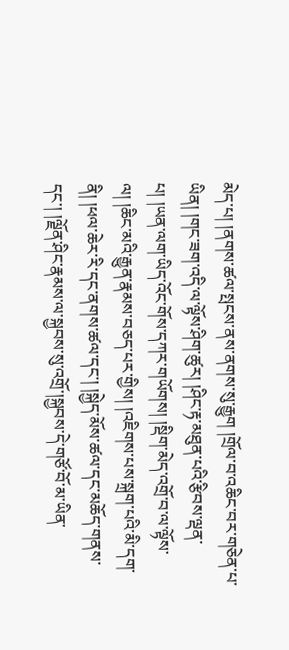མེད་པ། །ནགས་ཚལ་སྤངས་ནས་ནགས་སུ་རྒྱུག །གྲོལ་བ་འཆིང་བར་གཅེན་པ་ཡིན། །གང་ཟག་འདི་ལ་ལྟོས་ཤིག་ཚུར། །ཤིང་རྟ་མཐུན་པའི་རྩིབས་ལྡན་པ། །ཡན་ལག་ཡིད་འོང་གོས་དཀར་གཡོགས། །སྡིག་མེད་འགྲོ་བ་ལ་ལྟོས་ལ། །ཆིང་མའི་རྒྱུན་རྣམས་བཅད་པར་གྱིས། །འཇིགས་པས་སྐྲག་པའི་མི་དག་ནི། །ཕལ་ཆེར་རི་དང་ནགས་ཚལ་དང་། །སྐྱེད་མོས་ཚལ་དང་མཆོད་གནས་དང་། །ལྗོན་ཤིང་རྣམས་ལ་སྐྱབས་སུ་འགྲོ་།སྐྱབས་དེ་གཙོ་བོ་མ་ཡིན་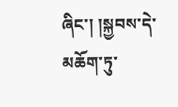ཞིང་། །སྐྱབས་དེ་མཆོག་ཏུ་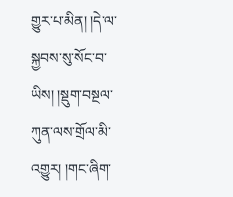གྱུར་པ་མིན། །དེ་ལ་སྐྱབས་སུ་སོང་བ་ཡིས། །སྡུག་བསྔལ་ཀུན་ལས་གྲོལ་མི་འགྱུར། །གང་ཞིག་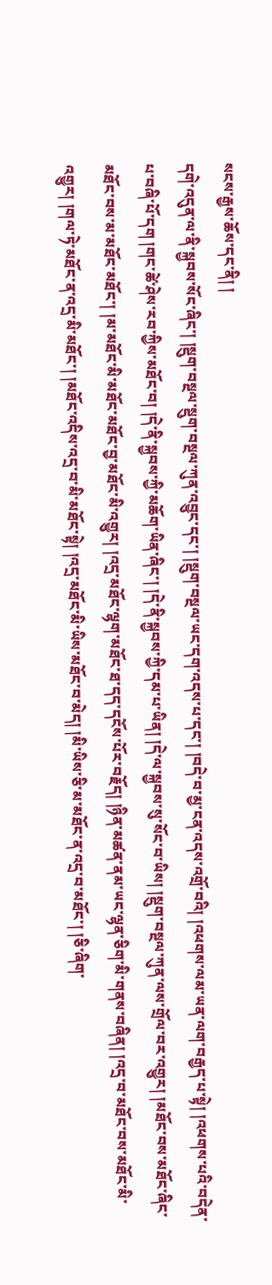སངས་རྒྱས་ཆོས་དང་ནི། །
དགེ་འདུན་ལ་ནི་སྐྱབས་སོང་ཞིང་། །སྡུག་བསྔལ་སྡུག་བསྔལ་ཀུན་འབྱུང་དང་། །སྡུག་བསྔལ་ཡང་དག་འདས་པ་དང་། །བདེ་བ་མྱ་ངན་འདས་འགྲོ་བའི། །འཕགས་ལམ་ཡན་ལག་བརྒྱད་པ་སྟེ། །འཕགས་པའི་བདེན་པ་བཞི་པོ་དག །གང་ཚེ་ཤེས་རབ་ཀྱིས་མཐོང་བ། །དེ་ནི་སྐྱབས་ཀྱི་མཆོག་ཡིན་ཞིང་། །དེ་ནི་སྐྱབས་ཀྱི་དམ་པ་ཡིན། །དེ་ལ་སྐྱབས་སུ་སོང་བ་ཡིས། །སྡུག་བསྔལ་ཀུན་ལས་གྲོལ་བར་འགྱུར། །མཐོང་བས་མཐོང་ཞིང་མཐོང་བས་མ་མཐོང་མཐོང་། །མ་མཐོང་མི་མཐོང་མཐོང་བྱ་མཐོང་མི་འགྱུར། །འདྲ་མཐོང་ལྷག་མཐོང་ཐ་དད་དངོས་པོར་བརྗོད། །ཉིན་མཚན་ནམ་ཡང་ལྷན་ཅིག་མི་གནས་བཞིན། །འདྲ་བ་མཐོང་བས་མཐོང་མི་འགྱུར། །གལ་ཏེ་མཐོང་ན་འདྲ་མི་མཐོང་། །མཐོང་འདིས་འདྲ་བ་མི་མཐོང་སྟེ། །འདྲ་མཐོང་མི་ཡིས་མཐོང་བ་མེད། །མི་ཡིས་ཅི་མ་མཐོང་ན་འདྲ་བ་མཐོང་། །ཅི་ཞིག་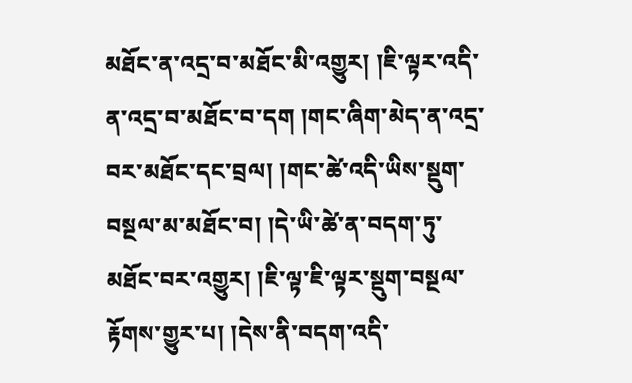མཐོང་ན་འདྲ་བ་མཐོང་མི་འགྱུར། །ཇི་ལྟར་འདི་ན་འདྲ་བ་མཐོང་བ་དག །གང་ཞིག་མེད་ན་འདྲ་བར་མཐོང་དང་བྲལ། །གང་ཚེ་འདི་ཡིས་སྡུག་བསྔལ་མ་མཐོང་བ། །དེ་ཡི་ཚེ་ན་བདག་ཏུ་མཐོང་བར་འགྱུར། །ཇི་ལྟ་ཇི་ལྟར་སྡུག་བསྔལ་རྟོགས་གྱུར་པ། །དེས་ནི་བདག་འདི་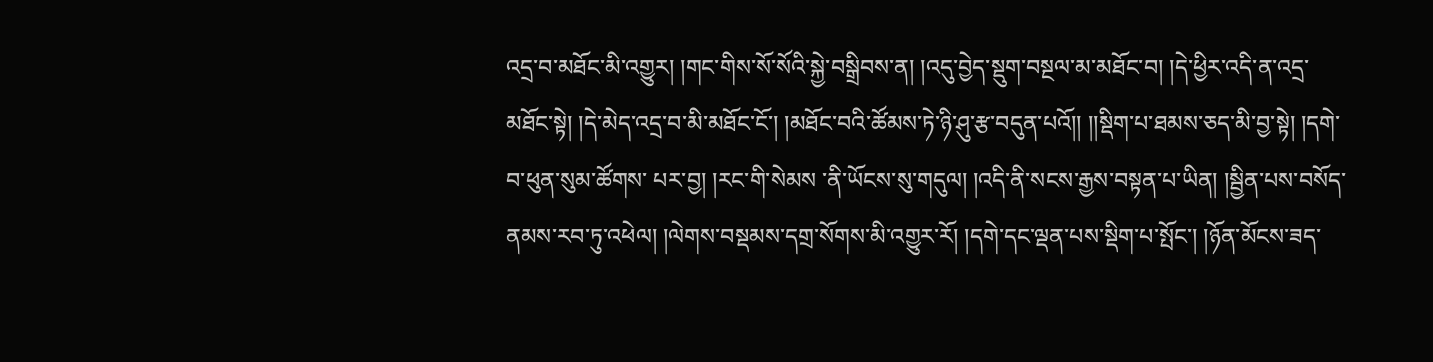འདྲ་བ་མཐོང་མི་འགྱུར། །གང་གིས་སོ་སོའི་སྐྱེ་བསྒྲིབས་ན། །འདུ་བྱེད་སྡུག་བསྔལ་མ་མཐོང་བ། །དེ་ཕྱིར་འདི་ན་འདྲ་མཐོང་སྟེ། །དེ་མེད་འདྲ་བ་མི་མཐོང་ངོ་། །མཐོང་བའི་ཚོམས་ཏེ་ཉི་ཤུ་རྩ་བདུན་པའོ།། །།སྡིག་པ་ཐམས་ཅད་མི་བྱ་སྟེ། །དགེ་བ་ཕུན་སུམ་ཚོགས་ པར་བྱ། །རང་གི་སེམས ་ནི་ཡོངས་སུ་གདུལ། །འདི་ནི་སངས་རྒྱས་བསྟན་པ་ཡིན། །སྦྱིན་པས་བསོད་ནམས་རབ་ཏུ་འཕེལ། །ལེགས་བསྡམས་དགྲ་སོགས་མི་འགྱུར་རོ། །དགེ་དང་ལྡན་པས་སྡིག་པ་སྤོང་། །ཉོན་མོངས་ཟད་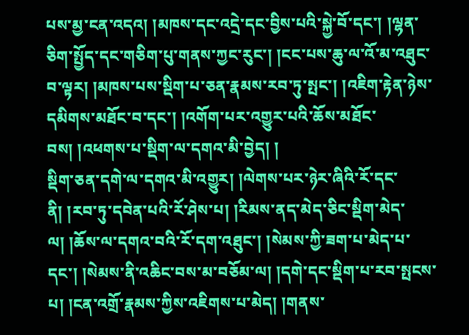པས་མྱ་ངན་འདའ། །མཁས་དང་འདྲེ་དང་བྱིས་པའི་སྐྱེ་བོ་དང་། །ལྷན་ཅིག་སྤྱོད་དང་གཅིག་པུ་གནས་ཀྱང་རུང་། །ངང་པས་ཆུ་ལ་འོ་མ་འཐུང་བ་ལྟར། །མཁས་པས་སྡིག་པ་ཅན་རྣམས་རབ་ཏུ་སྤང་། །འཇིག་རྟེན་ཉེས་དམིགས་མཐོང་བ་དང་། །འགོག་པར་འགྱུར་པའི་ཆོས་མཐོང་བས། །འཕགས་པ་སྡིག་ལ་དགའ་མི་བྱེད། །
སྡིག་ཅན་དགེ་ལ་དགའ་མི་འགྱུར། །ལེགས་པར་ཉེར་ཞིའི་རོ་དང་ནི། །རབ་ཏུ་དབེན་པའི་རོ་ཤེས་པ། །རིམས་ནད་མེད་ཅིང་སྡིག་མེད་ལ། །ཆོས་ལ་དགའ་བའི་རོ་དག་འཐུང་། །སེམས་ཀྱི་ཟག་པ་མེད་པ་དང་། །སེམས་ནི་འཆིང་བས་མ་བཅོམ་ལ། །དགེ་དང་སྡིག་པ་རབ་སྤངས་པ། །ངན་འགྲོ་རྣམས་ཀྱིས་འཇིགས་པ་མེད། །གནས་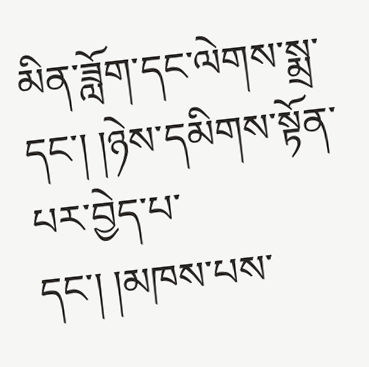མིན་ཟློག་དང་ལེགས་སྨྲ་དང་། །ཉེས་དམིགས་སྟོན་པར་བྱེད་པ་དང་། །མཁས་པས་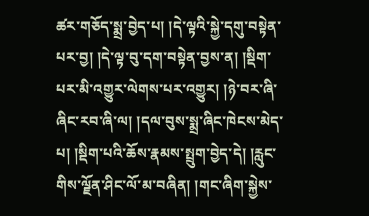ཚར་གཅོད་སྨྲ་བྱེད་པ། །དེ་ལྟའི་སྐྱེ་དགུ་བསྟེན་པར་བྱ། །དེ་ལྟ་བུ་དག་བསྟེན་བྱས་ན། །སྡིག་པར་མི་འགྱུར་ལེགས་པར་འགྱུར། །ཉེ་བར་ཞི་ཞིང་རབ་ཞི་ལ། །དལ་བུས་སྨྲ་ཞིང་ཁེངས་མེད་པ། །སྡིག་པའི་ཆོས་རྣམས་སྤྲུག་བྱེད་དེ། །རླུང་གིས་ལྗོན་ཤིང་ལོ་མ་བཞིན། །གང་ཞིག་སྐྱེས་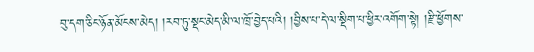བུ་དག་ཅིང་ཉོན་མོངས་མེད། །རབ་ཏུ་སྡང་མེད་མི་ལ་ཁྲོ་བྱེད་པའི། །བྱིས་པ་དེ་ལ་སྡིག་པ་ཕྱིར་འགོག་སྟེ། །རྫི་ཕྱོགས་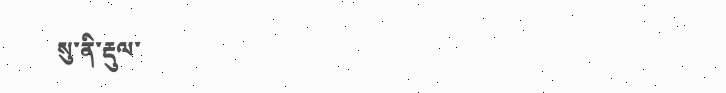སུ་ནི་རྡུལ་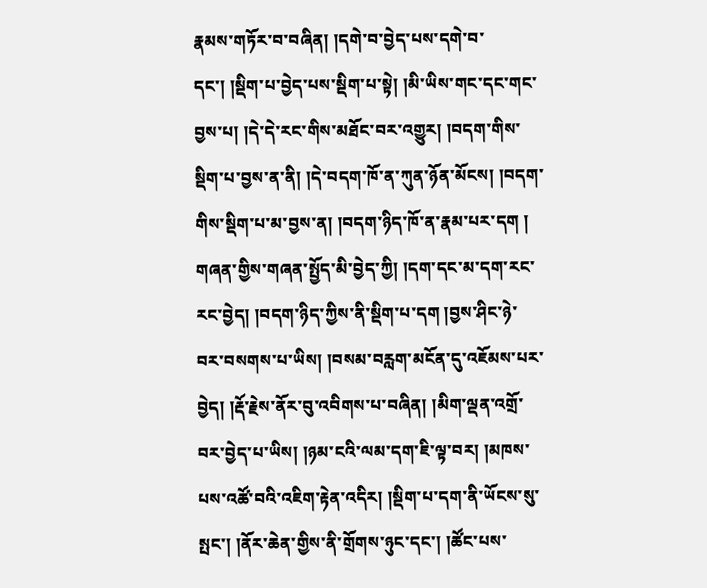རྣམས་གཏོར་བ་བཞིན། །དགེ་བ་བྱེད་པས་དགེ་བ་དང་། །སྡིག་པ་བྱེད་པས་སྡིག་པ་སྟེ། །མི་ཡིས་གང་དང་གང་བྱས་པ། །དེ་དེ་རང་གིས་མཐོང་བར་འགྱུར། །བདག་གིས་སྡིག་པ་བྱས་ན་ནི། །དེ་བདག་ཁོ་ན་ཀུན་ཉོན་མོངས། །བདག་གིས་སྡིག་པ་མ་བྱས་ན། །བདག་ཉིད་ཁོ་ན་རྣམ་པར་དག ། གཞན་གྱིས་གཞན་སྤྱོད་མི་བྱེད་ཀྱི། །དག་དང་མ་དག་རང་རང་བྱེད། །བདག་ཉིད་ཀྱིས་ནི་སྡིག་པ་དག །བྱས་ཤིང་ཉེ་བར་བསགས་པ་ཡིས། །བསམ་བརླག་མངོན་དུ་འཇོམས་པར་བྱེད། །རྡོ་རྗེས་ནོར་བུ་འབིགས་པ་བཞིན། །མིག་ལྡན་འགྲོ་བར་བྱེད་པ་ཡིས། །ཉམ་ངའི་ལམ་དག་ཇི་ལྟ་བར། །མཁས་པས་འཚོ་བའི་འཇིག་རྟེན་འདིར། །སྡིག་པ་དག་ནི་ཡོངས་སུ་སྤང་། །ནོར་ཆེན་གྱིས་ནི་གྲོགས་ཉུང་དང་། །ཚོང་པས་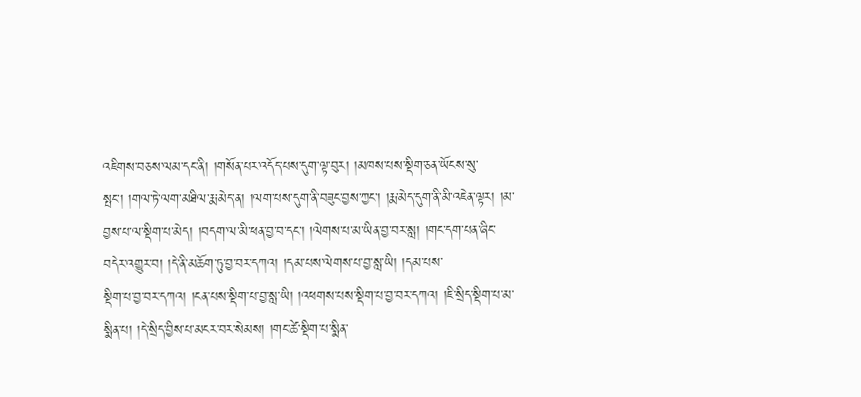འཇིགས་བཅས་ལམ་དང་ནི། །གསོན་པར་འདོད་པས་དུག་ལྟ་བུར། །མཁས་པས་སྡིག་ཅན་ཡོངས་སུ་སྤང་། །གལ་ཏེ་ལག་མཐིལ་རྨ་མེད་ན། །ལག་པས་དུག་ནི་བཟུང་བྱས་ཀྱང་། །རྨ་མེད་དུག་ནི་མི་འཇེན་ལྟར། །མ་བྱས་པ་ལ་སྡིག་པ་མེད། །བདག་ལ་མི་ཕན་བྱ་བ་དང་། །ལེགས་པ་མ་ཡིན་བྱ་བར་སླ། །གང་དག་པན་ཞིང་བདེར་འགྱུར་བ། །དེ་ནི་མཆོག་ཏུ་བྱ་བར་དཀའ། །དམ་པས་ལེགས་པ་བྱ་སླ་ཡི། །དམ་པས་
སྡིག་པ་བྱ་བར་དཀའ། །ངན་པས་སྡིག་པ་བྱ་སླ་ཡི། །འཕགས་པས་སྡིག་པ་བྱ་བར་དཀའ། །ཇི་སྲིད་སྡིག་པ་མ་སྨིན་པ། །དེ་སྲིད་བྱིས་པ་མངར་བར་སེམས། །གང་ཚེ་སྡིག་པ་སྨིན་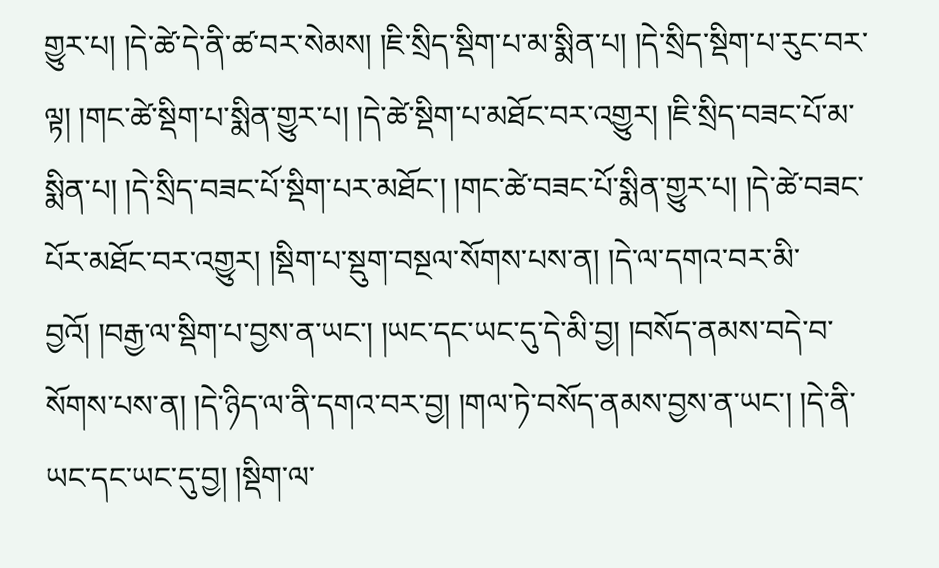གྱུར་པ། །དེ་ཚེ་དེ་ནི་ཚ་བར་སེམས། །ཇི་སྲིད་སྡིག་པ་མ་སྨིན་པ། །དེ་སྲིད་སྡིག་པ་རུང་བར་ལྟ། །གང་ཚེ་སྡིག་པ་སྨིན་གྱུར་པ། །དེ་ཚེ་སྡིག་པ་མཐོང་བར་འགྱུར། །ཇི་སྲིད་བཟང་པོ་མ་སྨིན་པ། །དེ་སྲིད་བཟང་པོ་སྡིག་པར་མཐོང་། །གང་ཚེ་བཟང་པོ་སྨིན་གྱུར་པ། །དེ་ཚེ་བཟང་པོར་མཐོང་བར་འགྱུར། །སྡིག་པ་སྡུག་བསྔལ་སོགས་པས་ན། །དེ་ལ་དགའ་བར་མི་བྱའོ། །བརྒྱ་ལ་སྡིག་པ་བྱས་ན་ཡང་། །ཡང་དང་ཡང་དུ་དེ་མི་བྱ། །བསོད་ནམས་བདེ་བ་སོགས་པས་ན། །དེ་ཉིད་ལ་ནི་དགའ་བར་བྱ། །གལ་ཏེ་བསོད་ནམས་བྱས་ན་ཡང་། །དེ་ནི་ཡང་དང་ཡང་དུ་བྱ། །སྡིག་ལ་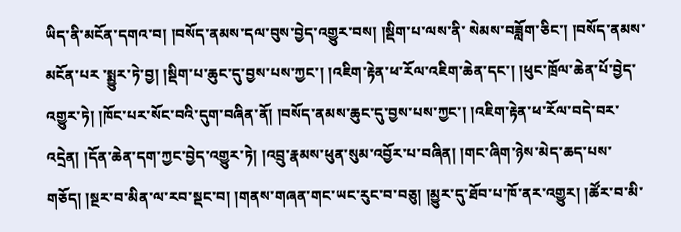ཡིད་ནི་མངོན་དགའ་བ། །བསོད་ནམས་དལ་བུས་བྱེད་འགྱུར་བས། །སྡིག་པ་ལས་ནི་ སེམས་བཟློག་ཅིང་། །བསོད་ནམས་མངོན་པར ་སྨྱུར་ཏེ་བྱ། །སྡིག་པ་ཆུང་དུ་བྱས་པས་ཀྱང་། །འཇིག་རྟེན་ཕ་རོལ་འཇིག་ཆེན་དང་། །ཕུང་ཁྲོལ་ཆེན་པོ་བྱེད་འགྱུར་ཏེ། །ཁོང་པར་སོང་བའི་དུག་བཞིན་ནོ། །བསོད་ནམས་ཆུང་དུ་བྱས་པས་ཀྱང་། །འཇིག་རྟེན་ཕ་རོལ་བདེ་བར་འདྲེན། །དོན་ཆེན་དག་ཀྱང་བྱེད་འགྱུར་ཏེ། །འབྲུ་རྣམས་ཕུན་སུམ་འབྱོར་པ་བཞིན། །གང་ཞིག་ཉེས་མེད་ཆད་པས་གཅོད། །སྔར་བ་མིན་ལ་རབ་སྡང་བ། །གནས་གཞན་གང་ཡང་རུང་བ་བཅུ། །མྱུར་དུ་ཐོབ་པ་ཁོ་ནར་འགྱུར། །ཚོར་བ་མི་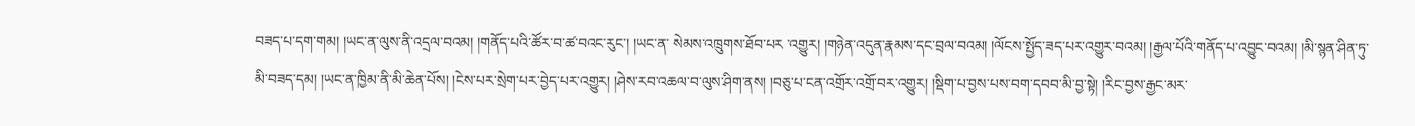བཟད་པ་དག་གམ། །ཡང་ན་ལུས་ནི་འདྲལ་བའམ། །གནོད་པའི་ཚོར་བ་ཚ་བའང་རུང་། །ཡང་ན་ སེམས་འཁྲུགས་ཐོབ་པར ་འགྱུར། །གཉེན་འདུན་རྣམས་དང་བྲལ་བའམ། །ལོངས་སྤྱོད་ཟད་པར་འགྱུར་བའམ། །རྒྱལ་པོའི་གནོད་པ་འབྱུང་བའམ། །མི་སྙན་ཤིན་ཏུ་མི་བཟད་དམ། །ཡང་ན་ཁྱིམ་ནི་མི་ཆེན་པོས། །ངེས་པར་སྲེག་པར་བྱེད་པར་འགྱུར། །ཤེས་རབ་འཆལ་བ་ལུས་ཤིག་ནས། །བཅུ་པ་ངན་འགྲོར་འགྲོ་བར་འགྱུར། །སྡིག་པ་བྱས་པས་བག་དབབ་མི་བྱ་སྟེ། །རིང་བྱས་རྒྱང་མར་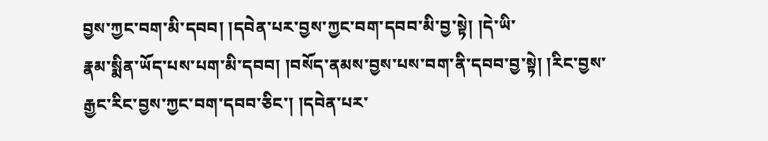བྱས་ཀྱང་བག་མི་དབབ། །དབེན་པར་བྱས་ཀྱང་བག་དབབ་མི་བྱ་སྟེ། །དེ་ཡི་
རྣམ་སྨིན་ཡོད་པས་པག་མི་དབབ། །བསོད་ནམས་བྱས་པས་བག་ནི་དབབ་བྱ་སྟེ། །རིང་བྱས་རྒྱང་རིང་བྱས་ཀྱང་བག་དབབ་ཅིང་། །དབེན་པར་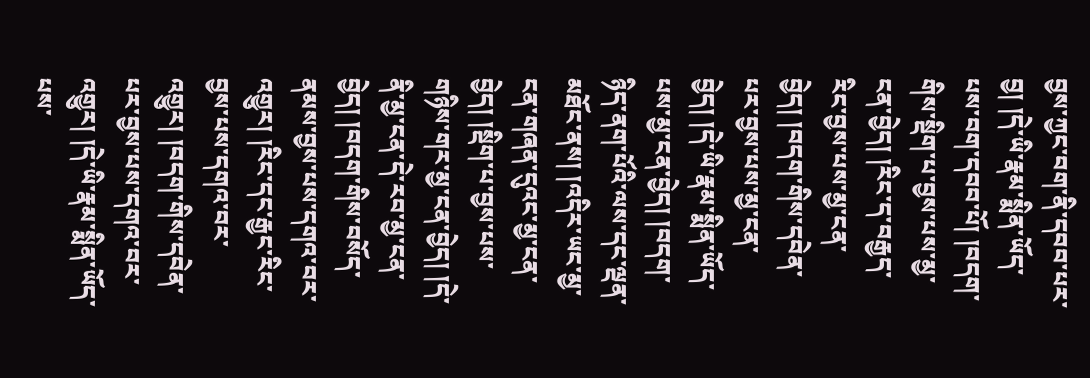བྱས་ཀྱང་བག་ནི་དབབ་པར་བྱ། །དེ་ཡི་རྣམ་སྨིན་ཡོད་པས་བག་དབབ་པོ། །བདག་གིས་སྡིག་པ་བྱས་པས་མྱ་ངན་བྱེད། །རིང་ད་བརྒྱད་རིང་བྱས་པས་མྱ་ངན་བྱེད། །བདག་གིས་དབེན་པར་བྱས་པས་མྱ་ངན་བྱེད། །དེ་ཡི་རྣམ་སྨིན་ཡོད་པས་མྱ་ངན་བྱེད། །བདག་ཉིད་ནག་པོའི་ལས་དང་ལྡན་མཐོང་ནས། །འདིར་ཡང་མྱ་ངན་གཞན་དུའང་མྱ་ངན་བྱེད། །སྡིག་པ་བྱས་པས་གཉིས་གར་མྱ་ངན་བྱེད། །དེ་ནི་མྱ་ངན་དེ་རབ་མྱ་ངན་བྱེད། །བདག་གིས་བསོད་ནམས་བྱས་པས་དགའ་བར་འགྱུར། །རིང་དང་རྒྱང་རིང་བྱས་པས་དགའ་བར་འགྱུར། །བདག་གིས་དབེན་པར་བྱས་པས་དགའ་བར་འགྱུར། །དེ་ཡི་རྣམ་སྨིན་ཡོད་པས་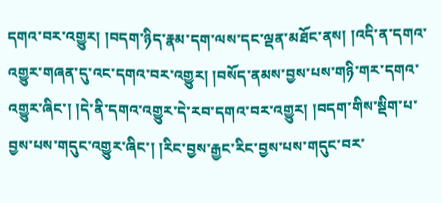དགའ་བར་འགྱུར། །བདག་ཉིད་རྣམ་དག་ལས་དང་ལྡན་མཐོང་ནས། །འདི་ན་དགའ་འགྱུར་གཞན་དུ་འང་དགའ་བར་འགྱུར། །བསོད་ནམས་བྱས་པས་གཉི་གར་དགའ་འགྱུར་ཞིང་། །དེ་ནི་དགའ་འགྱུར་དེ་རབ་དགའ་བར་འགྱུར། །བདག་གིས་སྡིག་པ་བྱས་པས་གདུང་འགྱུར་ཞིང་། །རིང་བྱས་རྒྱང་རིང་བྱས་པས་གདུང་བར་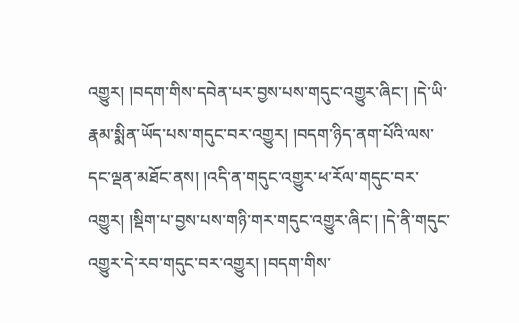འགྱུར། །བདག་གིས་དབེན་པར་བྱས་པས་གདུང་འགྱུར་ཞིང་། །དེ་ཡི་རྣམ་སྨིན་ཡོད་པས་གདུང་བར་འགྱུར། །བདག་ཉིད་ནག་པོའི་ལས་དང་ལྡན་མཐོང་ནས། །འདི་ན་གདུང་འགྱུར་ཕ་རོལ་གདུང་བར་འགྱུར། །སྡིག་པ་བྱས་པས་གཉི་གར་གདུང་འགྱུར་ཞིང་། །དེ་ནི་གདུང་འགྱུར་དེ་རབ་གདུང་བར་འགྱུར། །བདག་གིས་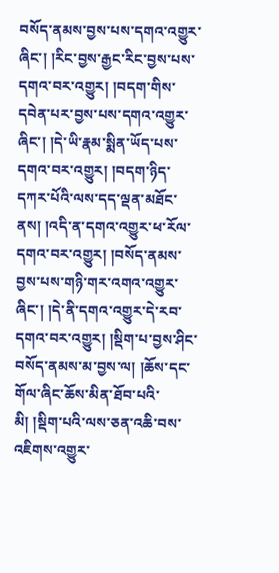བསོད་ནམས་བྱས་པས་དགའ་འགྱུར་ཞིང་། །རིང་བྱས་རྒྱང་རིང་བྱས་པས་དགའ་བར་འགྱུར། །བདག་གིས་དབེན་པར་བྱས་པས་དགའ་འགྱུར་ཞིང་། །དེ་ཡི་རྣམ་སྨིན་ཡོད་པས་དགའ་བར་འགྱུར། །བདག་ཉིད་དཀར་པོའི་ལས་དད་ལྡན་མཐོང་ནས། །འདི་ན་དགའ་འགྱུར་ཕ་རོལ་དགའ་བར་འགྱུར། །བསོད་ནམས་བྱས་པས་གཉི་གར་འགའ་འགྱུར་ཞིང་། །དེ་ནི་དགའ་འགྱུར་དེ་རབ་དགའ་བར་འགྱུར། །སྡིག་པ་བྱས་ཤིང་བསོད་ནམས་མ་བྱས་ལ། །ཆོས་དང་གོལ་ཞིང་ཆོས་མིན་ཐོབ་པའི་མི། །སྡིག་པའི་ལས་ཅན་འཆི་བས་འཇིགས་འགྱུར་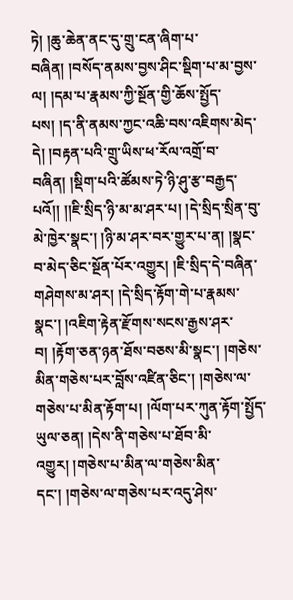ཏེ། །ཆུ་ཆེན་ནང་དུ་གྲུ་ངན་ཞིག་པ་བཞིན། །བསོད་ནམས་བྱས་ཤིང་སྡིག་པ་མ་བྱས་ལ། །དམ་པ་རྣམས་ཀྱི་སྔོན་གྱི་ཆོས་སྤྱོད་པས། །ད་ནི་ནམས་ཀྱང་འཆི་བས་འཇིགས་མེད་དེ། །བརྟན་པའི་གྲུ་ཡིས་ཕ་རོལ་འགྲོ་བ་བཞིན། །སྡིག་པའི་ཚོམས་ཏེ་ཉི་ཤུ་རྩ་བརྒྱད་པའོ།། །།ཇི་སྲིད་ཉི་མ་མ་ཤར་པ། །དེ་སྲིད་སྲིན་བུ་མེ་ཁྱེར་སྣང་། །ཉི་མ་ཤར་བར་གྱུར་པ་ན། །སྣང་བ་མེད་ཅིང་སྔོན་པོར་འགྱུར། །ཇི་སྲིད་དེ་བཞིན་གཤེགས་མ་ཤར། །དེ་སྲིད་རྟོག་གེ་པ་རྣམས་སྣང་། །འཇིག་རྟེན་རྫོགས་སངས་རྒྱས་ཤར་བ། །རྟོག་ཅན་ཉན་ཐོས་བཅས་མི་སྣང་། །གཅེས་མིན་གཅེས་པར་བློས་འཛིན་ཅིང་། །གཅེས་ལ་གཅེས་པ་མིན་རྟོག་པ། །ལོག་པར་ཀུན་རྟོག་སྤྱོད་ཡུལ་ཅན། །དེས་ནི་གཅེས་པ་ཐོབ་མི་འགྱུར། །གཅེས་པ་མིན་ལ་གཅེས་མིན་དང་། །གཅེས་ལ་གཅེས་པར་འདུ་ཤེས་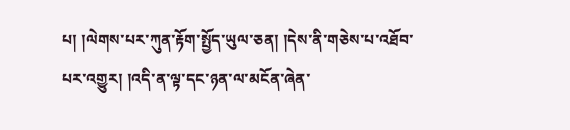པ། །ལེགས་པར་ཀུན་རྟོག་སྤྱོད་ཡུལ་ཅན། །དེས་ནི་གཅེས་པ་འཐོབ་པར་འགྱུར། །འདི་ན་ལྟ་དང་ཉན་ལ་མངོན་ཞེན་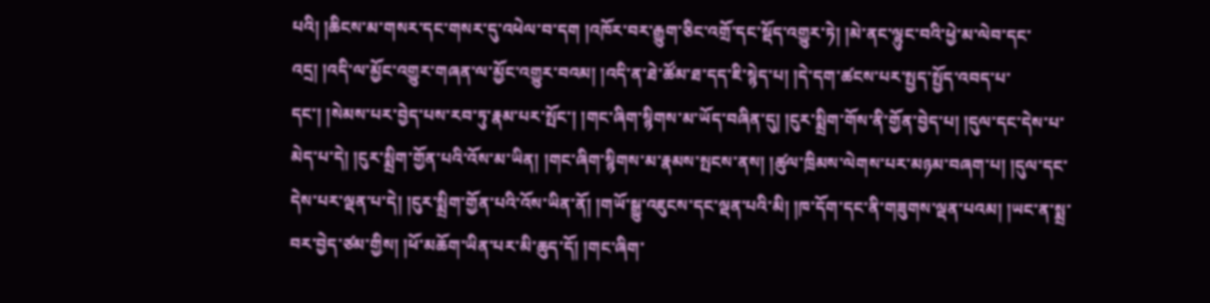པའི། །ཆིངས་མ་གསར་དང་གསར་དུ་འཕེལ་བ་དག །འཁོར་བར་རྒྱུག་ཅིང་འགྲོ་དང་སྡོད་འགྱུར་ཏེ། །མེ་ནང་ལྷུང་བའི་ཕྱེ་མ་ལེབ་དང་འདྲ། །འདི་ལ་མྱོང་འགྱུར་གཞན་ལ་མྱོང་འགྱུར་བའམ། །འདི་ན་ཐེ་ཚོམ་ཐ་དད་ཇི་སྙེད་པ། །དེ་དག་ཚངས་པར་སྤྱད་སྤྱོད་འབད་པ་དང་། །སེམས་པར་བྱེད་པས་རབ་ཏུ་རྣམ་པར་སྤོང་། །གང་ཞིག་སྙིགས་མ་ཡོད་བཞིན་དུ། །ངུར་སྨྲིག་གོས་ནི་གྱོན་བྱེད་པ། །དུལ་དང་དེས་པ་མེད་པ་དེ། །ངུར་སྨྲིག་གྱོན་པའི་འོས་མ་ཡིན། །གང་ཞིག་སྙིགས་མ་རྣམས་སྤངས་ནས། །ཚུལ་ཁྲིམས་ལེགས་པར་མཉམ་བཞག་པ། །དུལ་དང་དེས་པར་ལྡན་པ་དེ། །ངུར་སྨྲིག་གྱོན་པའི་འོས་ཡིན་ནོ། །གཡོ་སྒྱུ་འཇུངས་དང་ལྡན་པའི་མི། །ཁ་དོག་དང་ནི་གཟུགས་ལྡན་པའམ། །ཡང་ན་སྨྲ་བར་བྱེད་ཙམ་གྱིས། །ཕོ་མཆོག་ཡིན་པར་མི་ཆུད་དོ། །གང་ཞིག་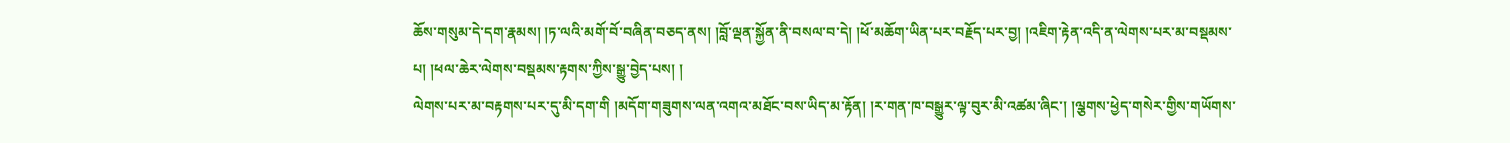ཆོས་གསུམ་དེ་དག་རྣམས། །ཏ་ལའི་མགོ་བོ་བཞིན་བཅད་ནས། །བློ་ལྡན་སྐྱོན་ནི་བསལ་བ་དེ། །ཕོ་མཆོག་ཡིན་པར་བརྗོད་པར་བྱ། །འཇིག་རྟེན་འདི་ན་ལེགས་པར་མ་བསྡམས་པ། །ཕལ་ཆེར་ལེགས་བསྡམས་རྟགས་ཀྱིས་སྒྱུ་བྱེད་པས། །
ལེགས་པར་མ་བརྟགས་པར་དུ་མི་དག་གི །མདོག་གཟུགས་ལན་འགའ་མཐོང་བས་ཡིད་མ་རྟོན། །ར་གན་ཁ་བསྒྱུར་ལྟ་བུར་མི་འཚམ་ཞིང་། །ལྕགས་ཕྱེད་གསེར་གྱིས་གཡོགས་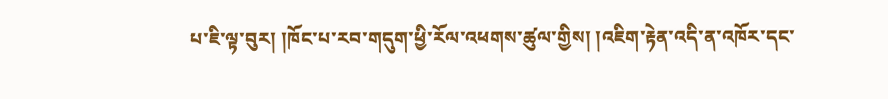པ་ཇི་ལྟ་བུར། །ཁོང་པ་རབ་གདུག་ཕྱི་རོལ་འཕགས་ཚུལ་གྱིས། །འཇིག་རྟེན་འདི་ན་འཁོར་དང་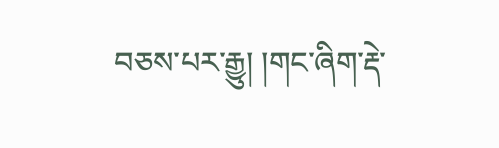བཅས་པར་རྒྱུ། །གང་ཞིག་རྡེ་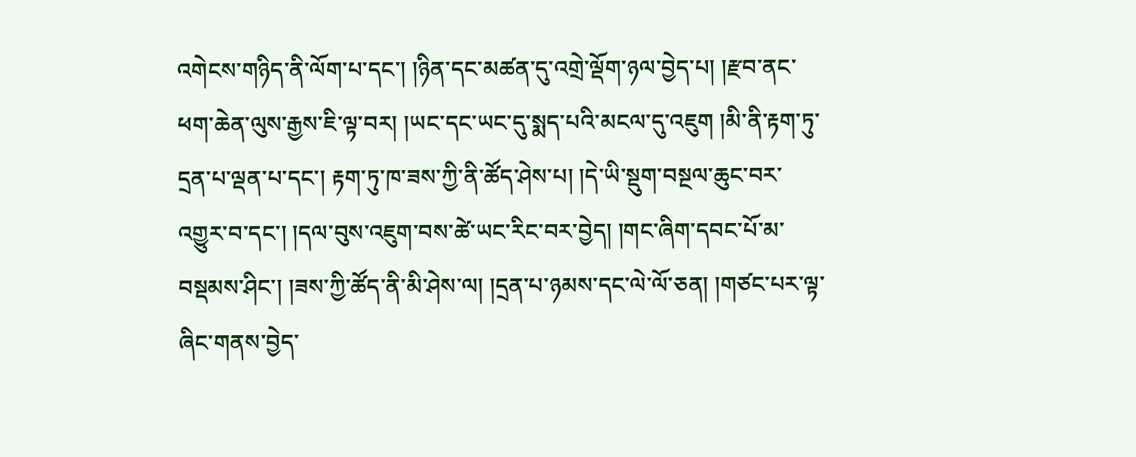འགེངས་གཉིད་ནི་ལོག་པ་དང་། །ཉིན་དང་མཚན་དུ་འགྲེ་ལྡོག་ཉལ་བྱེད་པ། །རྫབ་ནང་ཕག་ཆེན་ལུས་རྒྱས་ཇི་ལྟ་བར། །ཡང་དང་ཡང་དུ་སྨད་པའི་མངལ་དུ་འཇུག །མི་ནི་རྟག་ཏུ་དྲན་པ་ལྡན་པ་དང་། རྟག་ཏུ་ཁ་ཟས་ཀྱི་ནི་ཚོད་ཤེས་པ། །དེ་ཡི་སྡུག་བསྔལ་ཆུང་བར་འགྱུར་བ་དང་། །དལ་བུས་འཇུག་བས་ཚེ་ཡང་རིང་བར་བྱེད། །གང་ཞིག་དབང་པོ་མ་བསྡམས་ཤིང་། །ཟས་ཀྱི་ཚོད་ནི་མི་ཤེས་ལ། །དྲན་པ་ཉམས་དང་ལེ་ལོ་ཅན། །གཙང་པར་ལྟ་ཞིང་གནས་བྱེད་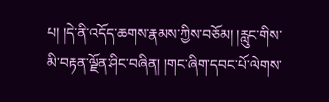པ། །དེ་ནི་འདོད་ཆགས་རྣམས་ཀྱིས་བཅོམ། །རླུང་གིས་མི་བརྟན་ལྗོན་ཤིང་བཞིན། །གང་ཞིག་དབང་པོ་ལེགས་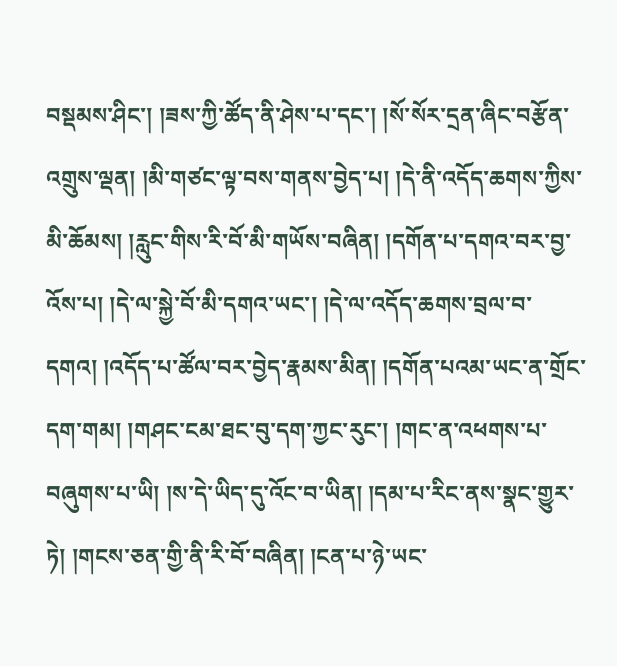བསྡམས་ཤིང་། །ཟས་ཀྱི་ཚོད་ནི་ཤེས་པ་དང་། །སོ་སོར་དྲན་ཞིང་བརྩོན་འགྲུས་ལྡན། །མི་གཙང་ལྟ་བས་གནས་བྱེད་པ། །དེ་ནི་འདོད་ཆགས་ཀྱིས་མི་ཆོམས། །རླུང་གིས་རི་བོ་མི་གཡོས་བཞིན། །དགོན་པ་དགའ་བར་བྱ་འོས་པ། །དེ་ལ་སྐྱེ་བོ་མི་དགའ་ཡང་། །དེ་ལ་འདོད་ཆགས་བྲལ་བ་དགའ། །འདོད་པ་ཚོལ་བར་བྱེད་རྣམས་མིན། །དགོན་པའམ་ཡང་ན་གྲོང་དག་གམ། །གཤང་ངམ་ཐང་བུ་དག་ཀྱང་རུང་། །གང་ན་འཕགས་པ་བཞུགས་པ་ཡི། །ས་དེ་ཡིད་དུ་འོང་བ་ཡིན། །དམ་པ་རིང་ནས་སྣང་གྱུར་ཏེ། །གངས་ཅན་གྱི་ནི་རི་བོ་བཞིན། །ངན་པ་ཉེ་ཡང་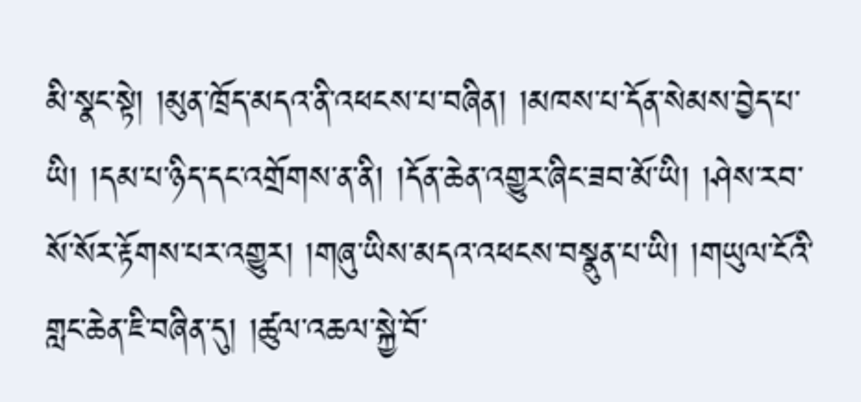མི་སྣང་སྟེ། །མུན་ཁྲོད་མདའ་ནི་འཕངས་པ་བཞིན། །མཁས་པ་དོན་སེམས་བྱེད་པ་ཡི། །དམ་པ་ཉིད་དང་འགྲོགས་ན་ནི། །དོན་ཆེན་འགྱུར་ཞིང་ཟབ་མོ་ཡི། །ཤེས་རབ་སོ་སོར་རྟོགས་པར་འགྱུར། །གཞུ་ཡིས་མདའ་འཕངས་བསྣུན་པ་ཡི། །གཡུལ་ངོའི་གླང་ཆེན་ཇི་བཞིན་དུ། །ཚུལ་འཆལ་སྐྱེ་བོ་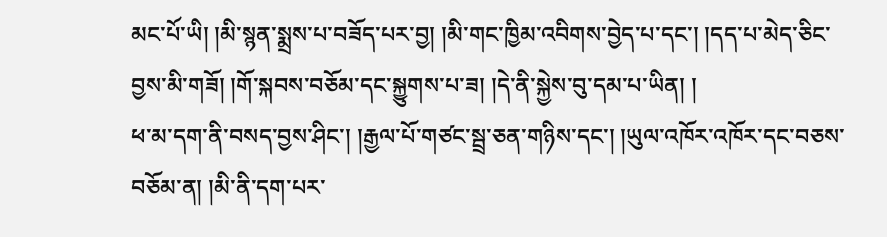མང་པོ་ཡི། །མི་སྙན་སྨྲས་པ་བཟོད་པར་བྱ། །མི་གང་ཁྱིམ་འབིགས་བྱེད་པ་དང་། །དད་པ་མེད་ཅིང་བྱས་མི་གཟོ། །གོ་སྐབས་བཅོམ་དང་སྐྱུགས་པ་ཟ། །དེ་ནི་སྐྱེས་བུ་དམ་པ་ཡིན། །
ཕ་མ་དག་ནི་བསད་བྱས་ཤིང་། །རྒྱལ་པོ་གཙང་སྦྲ་ཅན་གཉིས་དང་། །ཡུལ་འཁོར་འཁོར་དང་བཅས་བཅོམ་ན། །མི་ནི་དག་པར་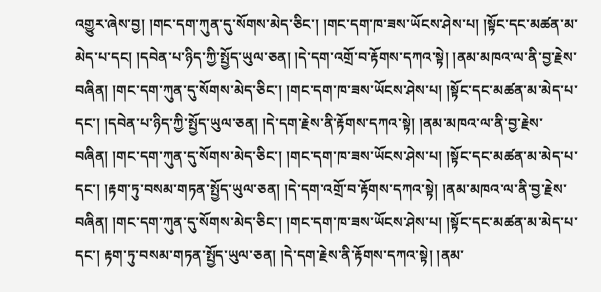འགྱུར་ཞེས་བྱ། །གང་དག་ཀུན་དུ་སོགས་མེད་ཅིང་། །གང་དག་ཁ་ཟས་ཡོངས་ཤེས་པ། །སྟོང་དང་མཚན་མ་མེད་པ་དང། །དབེན་པ་ཉིད་ཀྱི་སྤྱོད་ཡུལ་ཅན། །དེ་དག་འགྲོ་བ་རྟོགས་དཀའ་སྟེ། །ནམ་མཁའ་ལ་ནི་བྱ་རྗེས་བཞིན། །གང་དག་ཀུན་དུ་སོགས་མེད་ཅིང་། །གང་དག་ཁ་ཟས་ཡོངས་ཤེས་པ། །སྟོང་དང་མཚན་མ་མེད་པ་དང་། །དབེན་པ་ཉིད་ཀྱི་སྤྱོད་ཡུལ་ཅན། །དེ་དག་རྗེས་ནི་རྟོགས་དཀའ་སྟེ། །ནམ་མཁའ་ལ་ནི་བྱ་རྗེས་བཞིན། །གང་དག་ཀུན་དུ་སོགས་མེད་ཅིང་། །གང་དག་ཁ་ཟས་ཡོངས་ཤེས་པ། །སྟོང་དང་མཚན་མ་མེད་པ་དང་། །རྟག་ཏུ་བསམ་གཏན་སྤྱོད་ཡུལ་ཅན། །དེ་དག་འགྲོ་བ་རྟོགས་དཀའ་སྟེ། །ནམ་མཁའ་ལ་ནི་བྱ་རྗེས་བཞིན། །གང་དག་ཀུན་དུ་སོགས་མེད་ཅིང་། །གང་དག་ཁ་ཟས་ཡོངས་ཤེས་པ། །སྟོང་དང་མཚན་མ་མེད་པ་དང་། རྟག་ཏུ་བསམ་གཏན་སྤྱོད་ཡུལ་ཅན། །དེ་དག་རྗེས་ནི་རྟོགས་དཀའ་སྟེ། །ནམ་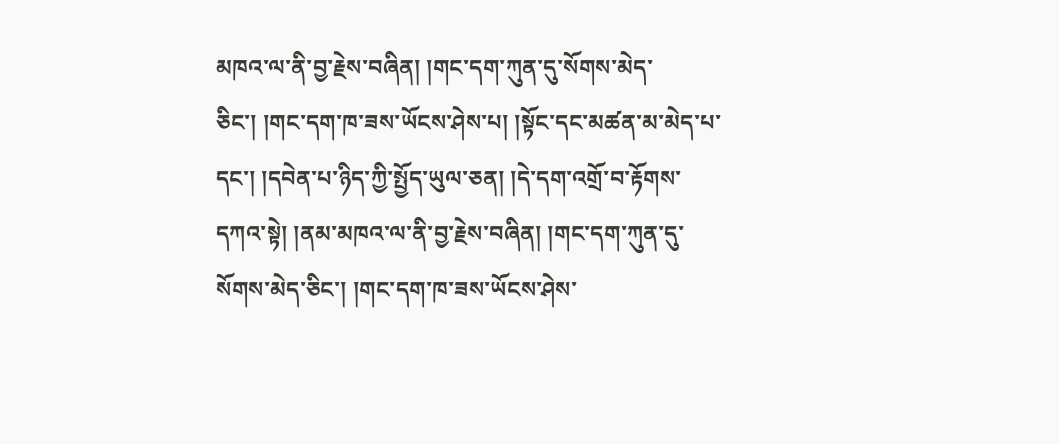མཁའ་ལ་ནི་བྱ་རྗེས་བཞིན། །གང་དག་ཀུན་དུ་སོགས་མེད་ཅིང་། །གང་དག་ཁ་ཟས་ཡོངས་ཤེས་པ། །སྟོང་དང་མཚན་མ་མེད་པ་དང་། །དབེན་པ་ཉིད་ཀྱི་སྤྱོད་ཡུལ་ཅན། །དེ་དག་འགྲོ་བ་རྟོགས་དཀའ་སྟེ། །ནམ་མཁའ་ལ་ནི་བྱ་རྗེས་བཞིན། །གང་དག་ཀུན་དུ་སོགས་མེད་ཅིང་། །གང་དག་ཁ་ཟས་ཡོངས་ཤེས་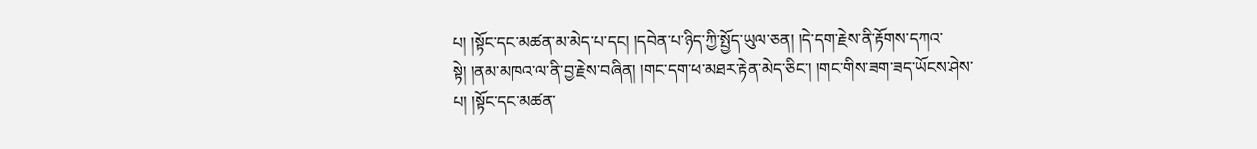པ། །སྟོང་དང་མཚན་མ་མེད་པ་དང། །དབེན་པ་ཉིད་ཀྱི་སྤྱོད་ཡུལ་ཅན། །དེ་དག་རྗེས་ནི་རྟོགས་དཀའ་སྟེ། །ནམ་མཁའ་ལ་ནི་བྱ་རྗེས་བཞིན། །གང་དག་ཕ་མཐར་རྟེན་མེད་ཅིང་། །གང་གིས་ཟག་ཟད་ཡོངས་ཤེས་པ། །སྟོང་དང་མཚན་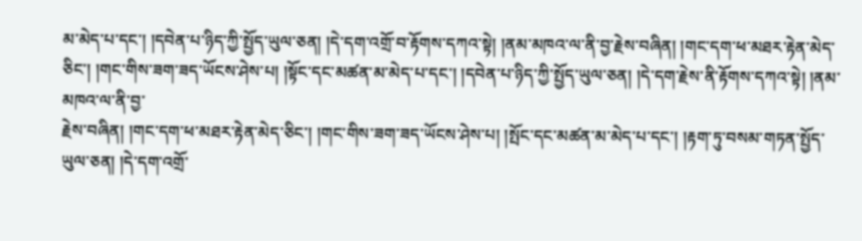མ་མེད་པ་དང་། །དབེན་པ་ཉིད་ཀྱི་སྤྱོད་ཡུལ་ཅན། །དེ་དག་འགྲོ་བ་རྟོགས་དཀའ་སྟེ། །ནམ་མཁའ་ལ་ནི་བྱ་རྗེས་བཞིན། །གང་དག་ཕ་མཐར་རྟེན་མེད་ཅིང་། །གང་གིས་ཟག་ཟད་ཡོངས་ཤེས་པ། །སྟོང་དང་མཚན་མ་མེད་པ་དང་། །དབེན་པ་ཉིད་ཀྱི་སྤྱོད་ཡུལ་ཅན། །དེ་དག་རྗེས་ནི་རྟོགས་དཀའ་སྟེ། །ནམ་མཁའ་ལ་ནི་བྱ་
རྗེས་བཞིན། །གང་དག་ཕ་མཐར་རྟེན་མེད་ཅིང་། །གང་གིས་ཟག་ཟད་ཡོངས་ཤེས་པ། །སྤོང་དང་མཚན་མ་མེད་པ་དང་། །རྟག་ཏུ་བསམ་གཏན་སྤྱོད་ཡུལ་ཅན། །དེ་དག་འགྲོ་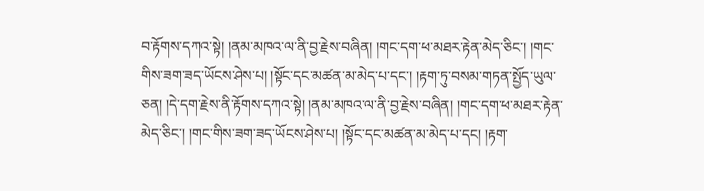བ་རྟོགས་དཀའ་སྟེ། །ནམ་མཁའ་ལ་ནི་བྱ་རྗེས་བཞིན། །གང་དག་ཕ་མཐར་རྟེན་མེད་ཅིང་། །གང་གིས་ཟག་ཟད་ཡོངས་ཤེས་པ། །སྟོང་དང་མཚན་མ་མེད་པ་དང་། །རྟག་ཏུ་བསམ་གཏན་སྤྱོད་ཡུལ་ཅན། །དེ་དག་རྗེས་ནི་རྟོགས་དཀའ་སྟེ། །ནམ་མཁའ་ལ་ནི་བྱ་རྗེས་བཞིན། །གང་དག་ཕ་མཐར་རྟེན་མེད་ཅིང་། །གང་གིས་ཟག་ཟད་ཡོངས་ཤེས་པ། །སྟོང་དང་མཚན་མ་མེད་པ་དང། །རྟག་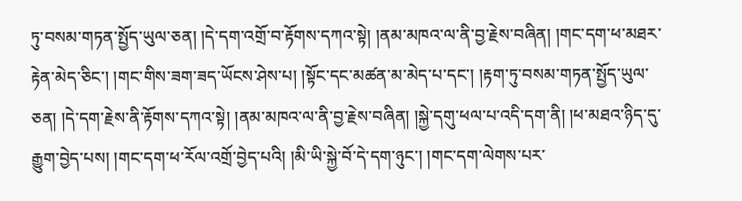ཏུ་བསམ་གཏན་སྤྱོད་ཡུལ་ཅན། །དེ་དག་འགྲོ་བ་རྟོགས་དཀའ་སྟེ། །ནམ་མཁའ་ལ་ནི་བྱ་རྗེས་བཞིན། །གང་དག་ཕ་མཐར་རྟེན་མེད་ཅིང་། །གང་གིས་ཟག་ཟད་ཡོངས་ཤེས་པ། །སྟོང་དང་མཚན་མ་མེད་པ་དང་། །རྟག་ཏུ་བསམ་གཏན་སྤྱོད་ཡུལ་ཅན། །དེ་དག་རྗེས་ནི་རྟོགས་དཀའ་སྟེ། །ནམ་མཁའ་ལ་ནི་བྱ་རྗེས་བཞིན། །སྐྱེ་དགུ་ཕལ་པ་འདི་དག་ནི། །ཕ་མཐའ་ཉིད་དུ་རྒྱུག་བྱེད་པས། །གང་དག་ཕ་རོལ་འགྲོ་བྱེད་པའི། །མི་ཡི་སྐྱེ་བོ་དེ་དག་ཉུང་། །གང་དག་ལེགས་པར་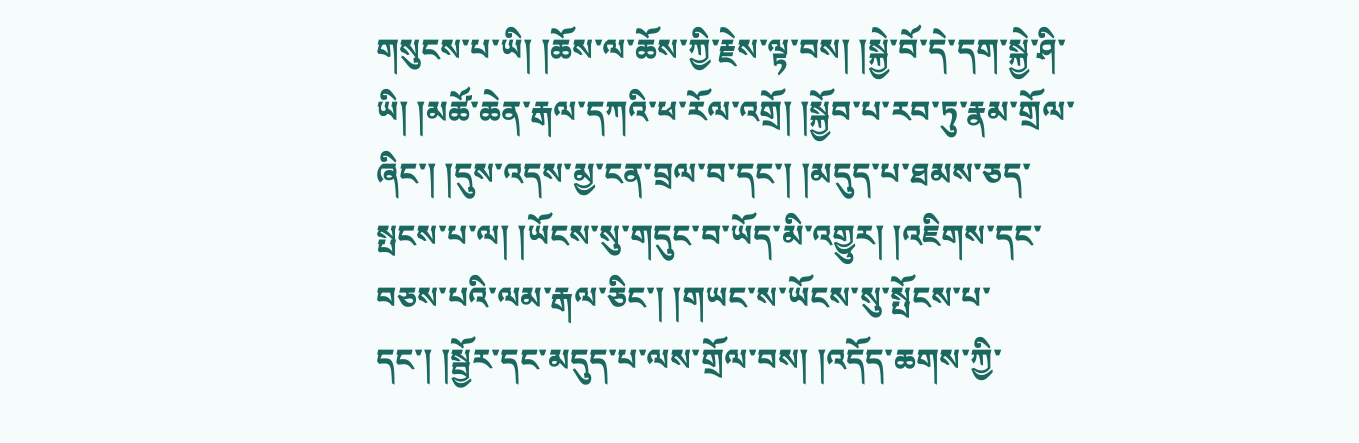གསུངས་པ་ཡི། །ཆོས་ལ་ཆོས་ཀྱི་རྗེས་ལྟ་བས། །སྐྱེ་བོ་དེ་དག་སྐྱེ་ཤི་ཡི། །མཚོ་ཆེན་རྒལ་དཀའི་ཕ་རོལ་འགྲོ། །སྐྱོབ་པ་རབ་ཏུ་རྣམ་གྲོལ་ཞིང་། །དུས་འདས་མྱ་ངན་བྲལ་བ་དང་། །མདུད་པ་ཐམས་ཅད་སྤངས་པ་ལ། །ཡོངས་སུ་གདུང་བ་ཡོད་མི་འགྱུར། །འཇིགས་དང་བཅས་པའི་ལམ་རྒལ་ཅིང་། །གཡང་ས་ཡོངས་སུ་སྤོངས་པ་དང་། །སྦྱོར་དང་མདུད་པ་ལས་གྲོལ་བས། །འདོད་ཆགས་ཀྱི་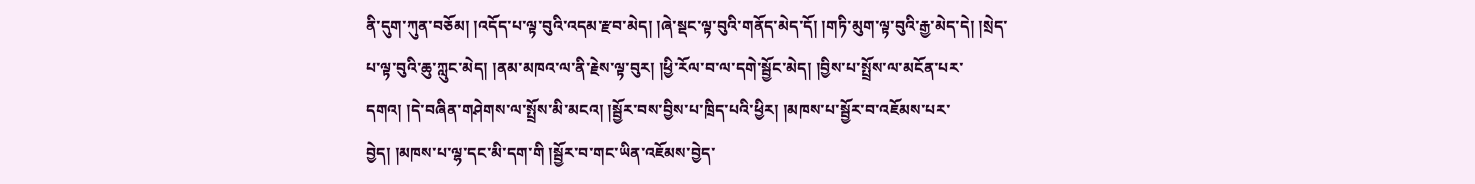ནི་དུག་ཀུན་བཅོམ། །འདོད་པ་ལྟ་བུའི་འདམ་རྫབ་མེད། །ཞེ་སྡང་ལྟ་བུའི་གནོད་མེད་དོ། །གཏི་མུག་ལྟ་བུའི་རྒྱ་མེད་དེ། །སྲེད་པ་ལྟ་བུའི་ཆུ་ཀླུང་མེད། །ནམ་མཁའ་ལ་ནི་རྗེས་ལྟ་བུར། །ཕྱི་རོལ་བ་ལ་དགེ་སྦྱོང་མེད། །བྱིས་པ་སྤྲོས་ལ་མངོན་པར་དགའ། །དེ་བཞིན་གཤེགས་ལ་སྤྲོས་མི་མངའ། །སྦྱོར་བས་བྱིས་པ་ཁྲིད་པའི་ཕྱིར། །མཁས་པ་སྦྱོར་བ་འཇོམས་པར་བྱེད། །མཁས་པ་ལྷ་དང་མི་དག་གི །སྦྱོར་བ་གང་ཡིན་འཇོམས་བྱེད་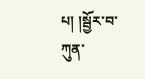པ། །སྦྱོར་བ་ཀུན་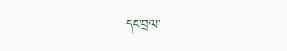དང་བྲལ་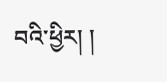བའི་ཕྱིར། །